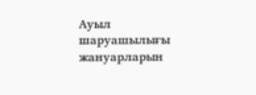Ауыл шаруашылығы жануарларын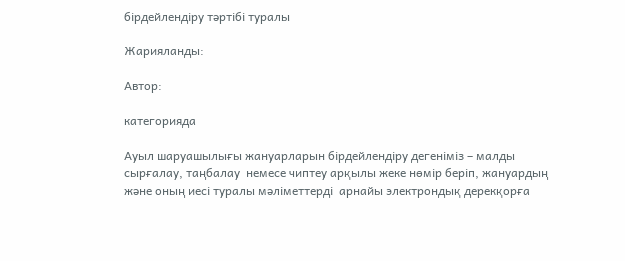бiрдейлендiру тәртібі туралы

Жарияланды:

Автор:

категорияда

Ауыл шаруашылығы жануарларын бiрдейлендiру дегеніміз – малды сырғалау, таңбалау  немесе чиптеу арқылы жеке нөмiр беріп, жануардың және оның иесі туралы мәлiметтердi  арнайы электрондық дерекқорға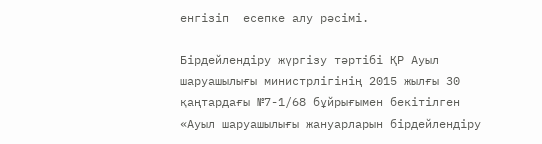енгiзіп  есепке алу рәсiмi.

Бірдейлендіру жүргізу тәртібі ҚР Ауыл шаруашылығы министрлігінің 2015 жылғы 30 қаңтардағы №7-1/68 бұйрығымен бекітілген «Ауыл шаруашылығы жануарларын бірдейлендіру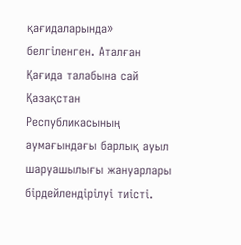қағидаларында» белгіленген. Аталған Қағида талабына сай Қазақстан Республикасының аумағындағы барлық ауыл шаруашылығы жануарлары бірдейлендірілуі тиісті.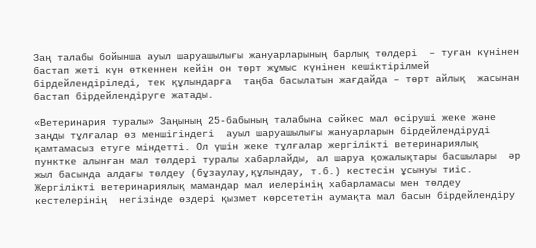Заң талабы бойынша ауыл шаруашылығы жануарларының барлық төлдері  – туған күнінен бастап жеті күн өткеннен кейін он төрт жұмыс күнінен кешіктірілмей бірдейлендіріледі, тек құлындарға  таңба басылатын жағдайда – төрт айлық  жасынан бастап бірдейлендіруге жатады.

«Ветеринария туралы» Заңының 25-бабының талабына сәйкес мал өсіруші жеке және заңды тұлғалар өз меншігіндегі  ауыл шаруашылығы жануарларын бiрдейлендiрудi қамтамасыз етуге міндетті. Ол үшін жеке тұлғалар жергілікті ветеринариялық пунктке алынған мал төлдері туралы хабарлайды, ал шаруа қожалықтары басшылары  әр жыл басында алдағы төлдеу (бұзаулау,құлындау, т.б.) кестесін ұсынуы тиіс. Жергілікті ветеринариялық мамандар мал иелерінің хабарламасы мен төлдеу кестелерінің  негізінде өздері қызмет көрсететін аумақта мал басын бірдейлендіру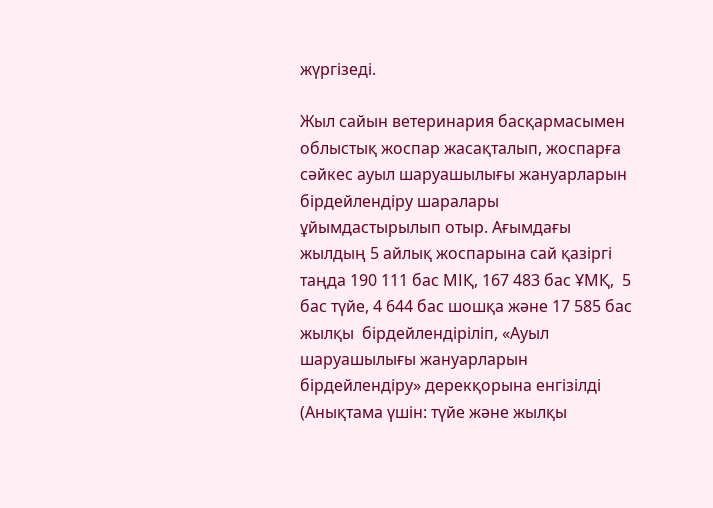жүргізеді.

Жыл сайын ветеринария басқармасымен облыстық жоспар жасақталып, жоспарға сәйкес ауыл шаруашылығы жануарларын бiрдейлендiру шаралары ұйымдастырылып отыр. Ағымдағы жылдың 5 айлық жоспарына сай қазіргі таңда 190 111 бас МІҚ, 167 483 бас ҰМҚ,  5 бас түйе, 4 644 бас шошқа және 17 585 бас жылқы  бірдейлендіріліп, «Ауыл шаруашылығы жануарларын бірдейлендіру» дерекқорына енгізілді (Анықтама үшін: түйе және жылқы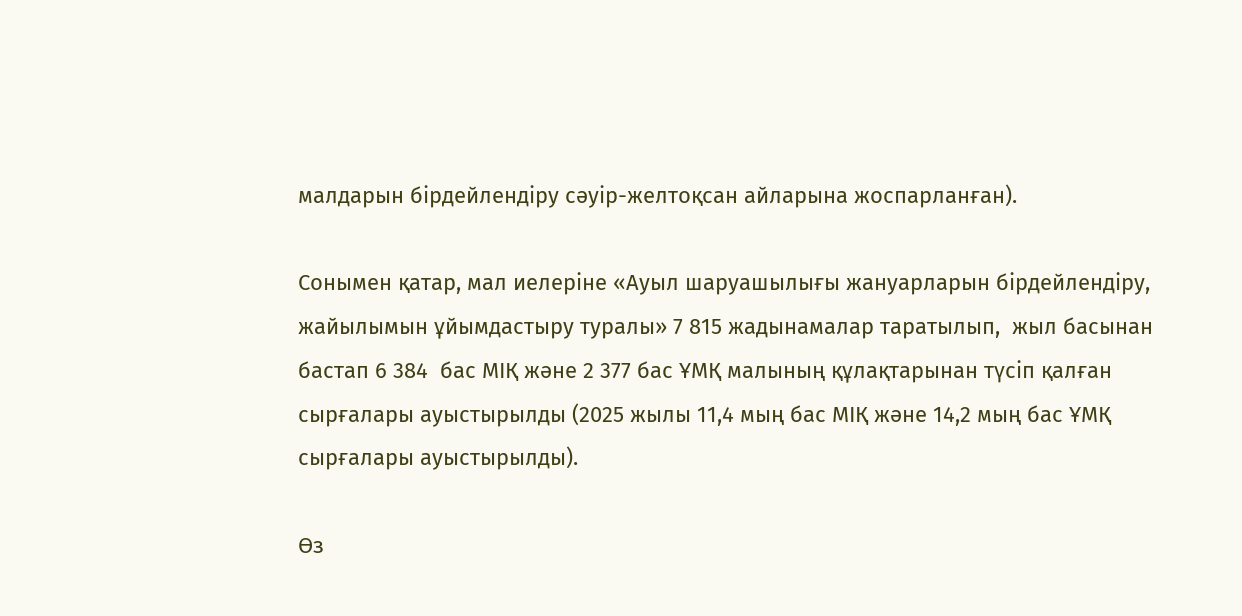малдарын бірдейлендіру сәуір-желтоқсан айларына жоспарланған).

Сонымен қатар, мал иелеріне «Ауыл шаруашылығы жануарларын бірдейлендіру, жайылымын ұйымдастыру туралы» 7 815 жадынамалар таратылып,  жыл басынан бастап 6 384  бас МІҚ және 2 377 бас ҰМҚ малының құлақтарынан түсіп қалған сырғалары ауыстырылды (2025 жылы 11,4 мың бас МІҚ және 14,2 мың бас ҰМҚ сырғалары ауыстырылды).

Өз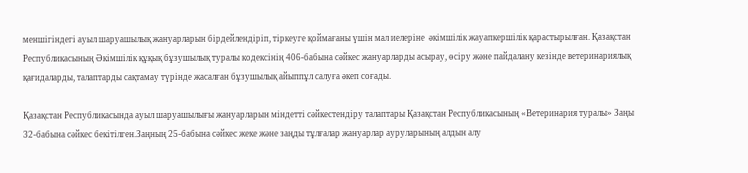меншігіндегі ауыл шаруашылық жануарларын бірдейлендіріп, тіркеуге қоймағаны үшін мал иелеріне  әкімшілік жауапкершілік қарастырылған. Қазақстан Республикасының Әкімшілік құқық бұзушылық туралы кодексінің 406-бабына сәйкес жануарларды асырау, өсiру және пайдалану кезінде ветеринариялық қағидаларды, талаптарды сақтамау түрінде жасалған бұзушылық айыппұл салуға әкеп соғады.

Қазақстан Республикасында ауыл шаруашылығы жануарларын міндетті сәйкестендіру талаптары Қазақстан Республикасының «Ветеринария туралы» Заңы 32-бабына сәйкес бекітілген.Заңның 25-бабына сәйкес жеке және заңды тұлғалар жануарлар ауруларының алдын алу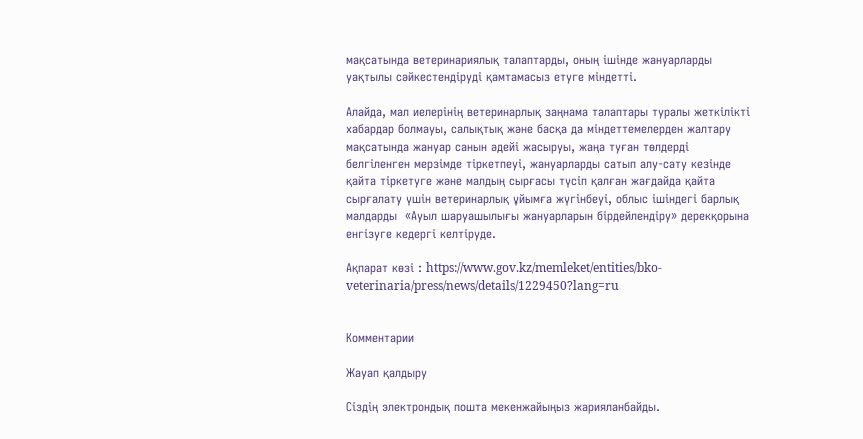мақсатында ветеринариялық талаптарды, оның ішінде жануарларды уақтылы сәйкестендіруді қамтамасыз етуге міндетті.

Алайда, мал иелерінің ветеринарлық заңнама талаптары туралы жеткілікті хабардар болмауы, салықтық және басқа да міндеттемелерден жалтару мақсатында жануар санын әдейі жасыруы, жаңа туған төлдерді белгіленген мерзімде тіркетпеуі, жануарларды сатып алу-сату кезінде қайта тіркетуге және малдың сырғасы түсіп қалған жағдайда қайта сырғалату үшін ветеринарлық ұйымға жүгінбеуі, облыс ішіндегі барлық малдарды  «Ауыл шаруашылығы жануарларын бірдейлендіру» дерекқорына енгізуге кедергі келтіруде.

Ақпарат көзі : https://www.gov.kz/memleket/entities/bko-veterinaria/press/news/details/1229450?lang=ru


Комментарии

Жауап қалдыру

Сіздің электрондық пошта мекенжайыңыз жарияланбайды.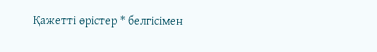Қажетті өрістер * белгісімен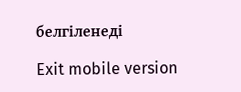белгіленеді

Exit mobile version